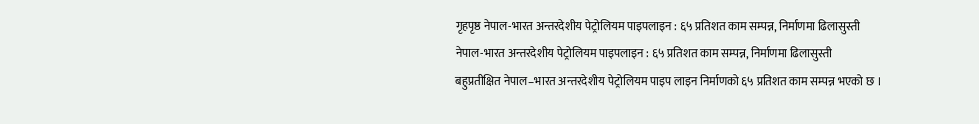गृहपृष्ठ नेपाल-भारत अन्तरदेशीय पेट्रोलियम पाइपलाइन : ६५ प्रतिशत काम सम्पन्न, निर्माणमा ढिलासुस्ती
नेपाल-भारत अन्तरदेशीय पेट्रोलियम पाइपलाइन : ६५ प्रतिशत काम सम्पन्न, निर्माणमा ढिलासुस्ती
बहुप्रतीक्षित नेपाल–भारत अन्तरदेशीय पेट्रोलियम पाइप लाइन निर्माणको ६५ प्रतिशत काम सम्पन्न भएको छ ।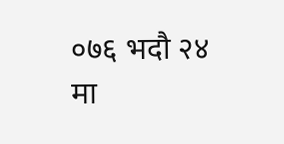०७६ भदौ २४ मा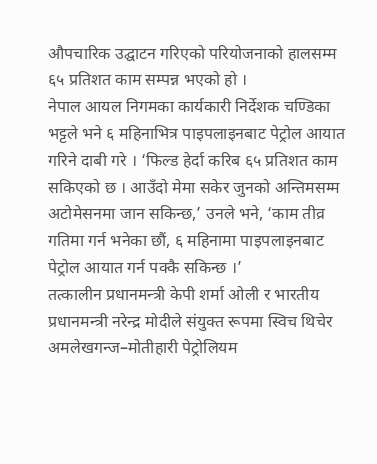औपचारिक उद्घाटन गरिएको परियोजनाको हालसम्म ६५ प्रतिशत काम सम्पन्न भएको हो ।
नेपाल आयल निगमका कार्यकारी निर्देशक चण्डिका भट्टले भने ६ महिनाभित्र पाइपलाइनबाट पेट्रोल आयात गरिने दाबी गरे । ‘फिल्ड हेर्दा करिब ६५ प्रतिशत काम सकिएको छ । आउँदो मेमा सकेर जुनको अन्तिमसम्म अटोमेसनमा जान सकिन्छ,’ उनले भने, ‘काम तीव्र गतिमा गर्न भनेका छौं, ६ महिनामा पाइपलाइनबाट पेट्रोल आयात गर्न पक्कै सकिन्छ ।’
तत्कालीन प्रधानमन्त्री केपी शर्मा ओली र भारतीय प्रधानमन्त्री नरेन्द्र मोदीले संयुक्त रूपमा स्विच थिचेर अमलेखगन्ज–मोतीहारी पेट्रोलियम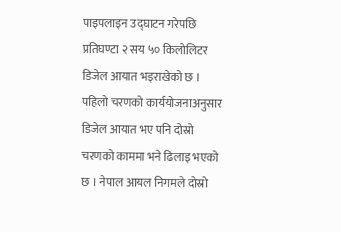पाइपलाइन उद्घाटन गरेपछि प्रतिघण्टा २ सय ५० किलोलिटर डिजेल आयात भइराखेको छ । पहिलो चरणको कार्ययोजनाअनुसार डिजेल आयात भए पनि दोस्रो चरणको काममा भने ढिलाइ भएको छ । नेपाल आयल निगमले दोस्रो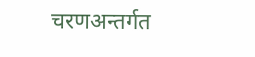चरणअन्तर्गत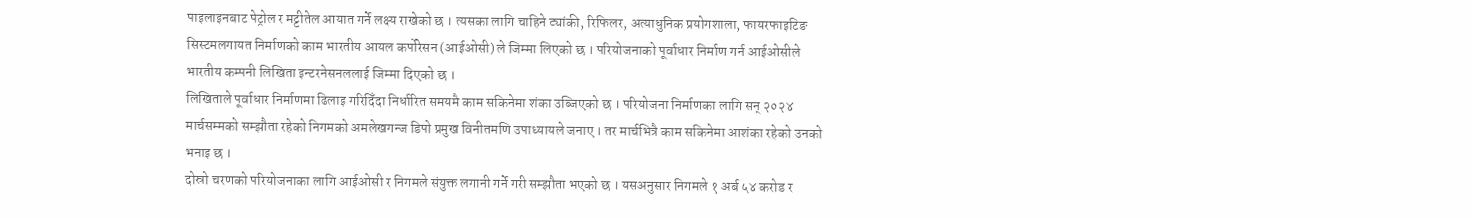पाइलाइनबाट पेट्रोल र मट्टीतेल आयात गर्ने लक्ष्य राखेको छ । त्यसका लागि चाहिने ट्यांकी, रिफिलर, अत्याधुनिक प्रयोगशाला, फायरफाइटिङ सिस्टमलगायत निर्माणको काम भारतीय आयल कर्पोरेसन (आईओसी) ले जिम्मा लिएको छ । परियोजनाको पूर्वाधार निर्माण गर्न आईओसीले भारतीय कम्पनी लिखिता इन्टरनेसनललाई जिम्मा दिएको छ ।
लिखिताले पूर्वाधार निर्माणमा ढिलाइ गरिदिँदा निर्धारित समयमै काम सकिनेमा शंका उब्जिएको छ । परियोजना निर्माणका लागि सन् २०२४ मार्चसम्मको सम्झौता रहेको निगमको अमलेखगन्ज डिपो प्रमुख विनीतमणि उपाध्यायले जनाए । तर मार्चभित्रै काम सकिनेमा आशंका रहेको उनको भनाइ छ ।
दोस्रो चरणको परियोजनाका लागि आईओसी र निगमले संयुक्त लगानी गर्ने गरी सम्झौता भएको छ । यसअनुसार निगमले १ अर्ब ५४ करोड र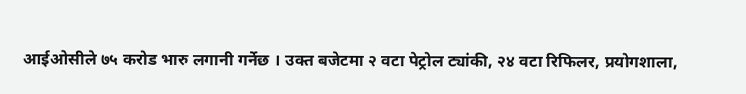आईओसीले ७५ करोड भारु लगानी गर्नेछ । उक्त बजेटमा २ वटा पेट्रोल ट्यांकी, २४ वटा रिफिलर, प्रयोगशाला,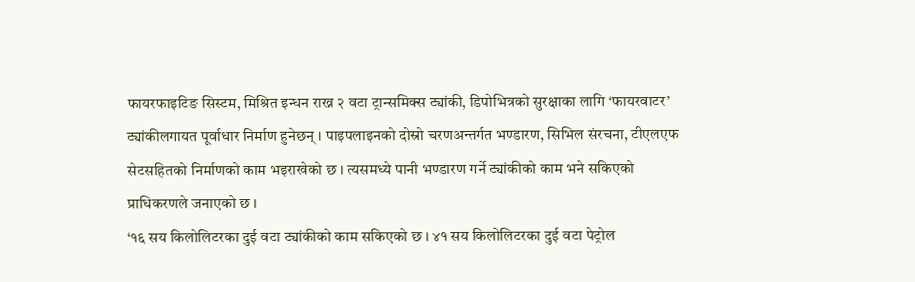फायरफाइटिङ सिस्टम, मिश्रित इन्धन राख्न २ वटा ट्रान्समिक्स ट्यांकी, डिपोभित्रको सुरक्षाका लागि ‘फायरवाटर’ ट्यांकीलगायत पूर्वाधार निर्माण हुनेछन् । पाइपलाइनको दोस्रो चरणअन्तर्गत भण्डारण, सिभिल संरचना, टीएलएफ सेटसहितको निर्माणको काम भइराखेको छ । त्यसमध्ये पानी भण्डारण गर्ने ट्यांकीको काम भने सकिएको प्राधिकरणले जनाएको छ ।
‘१६ सय किलोलिटरका दुई वटा ट्यांकीको काम सकिएको छ । ४१ सय किलोलिटरका दुई वटा पेट्रोल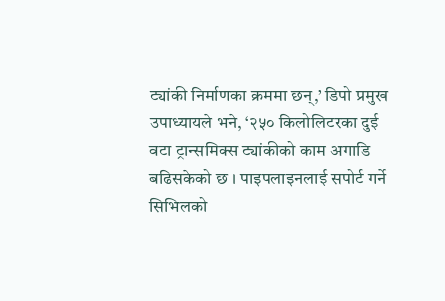ट्यांकी निर्माणका क्रममा छन्,’ डिपो प्रमुख उपाध्यायले भने, ‘२५० किलोलिटरका दुई वटा ट्रान्समिक्स ट्यांकीको काम अगाडि बढिसकेको छ । पाइपलाइनलाई सपोर्ट गर्ने सिभिलको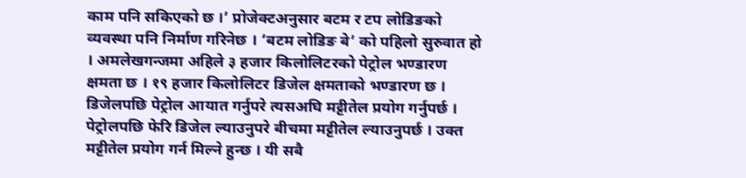काम पनि सकिएको छ ।’ प्रोजेक्टअनुसार बटम र टप लोडिङको व्यवस्था पनि निर्माण गरिनेछ । ‘बटम लोडिङ बे’ को पहिलो सुरुवात हो । अमलेखगन्जमा अहिले ३ हजार किलोलिटरको पेट्रोल भण्डारण क्षमता छ । १९ हजार किलोलिटर डिजेल क्षमताको भण्डारण छ । डिजेलपछि पेट्रोल आयात गर्नुपरे त्यसअघि मट्टीतेल प्रयोग गर्नुपर्छ । पेट्रोलपछि फेरि डिजेल ल्याउनुपरे बीचमा मट्टीतेल ल्याउनुपर्छ । उक्त मट्टीतेल प्रयोग गर्न मिल्ने हुन्छ । यी सबै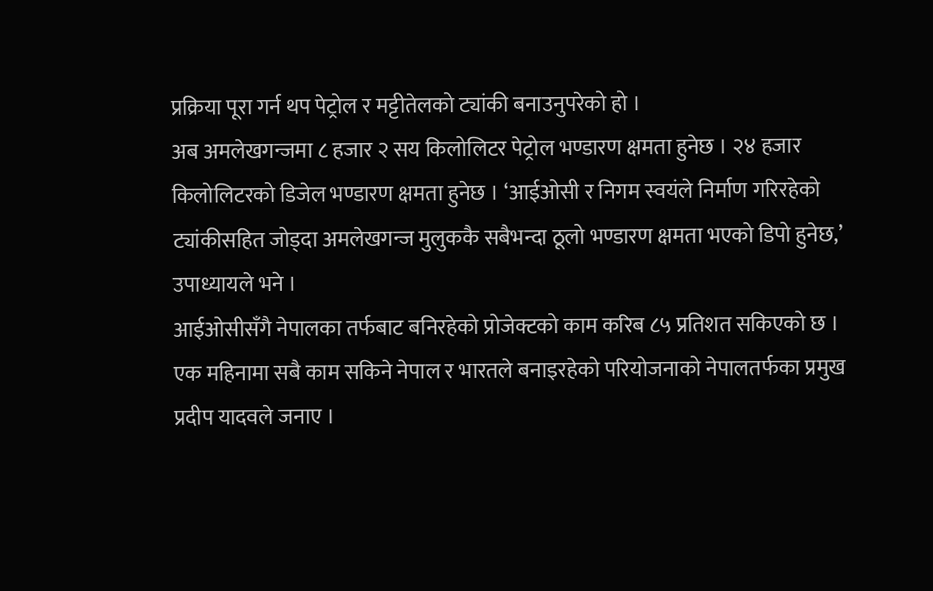प्रक्रिया पूरा गर्न थप पेट्रोल र मट्टीतेलको ट्यांकी बनाउनुपरेको हो ।
अब अमलेखगन्जमा ८ हजार २ सय किलोलिटर पेट्रोल भण्डारण क्षमता हुनेछ । २४ हजार किलोलिटरको डिजेल भण्डारण क्षमता हुनेछ । ‘आईओसी र निगम स्वयंले निर्माण गरिरहेको ट्यांकीसहित जोड्दा अमलेखगन्ज मुलुककै सबैभन्दा ठूलो भण्डारण क्षमता भएको डिपो हुनेछ,’ उपाध्यायले भने ।
आईओसीसँगै नेपालका तर्फबाट बनिरहेको प्रोजेक्टको काम करिब ८५ प्रतिशत सकिएको छ । एक महिनामा सबै काम सकिने नेपाल र भारतले बनाइरहेको परियोजनाको नेपालतर्फका प्रमुख प्रदीप यादवले जनाए ।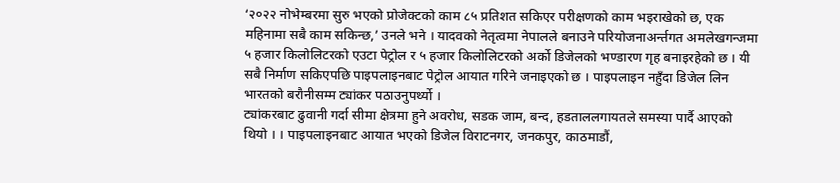‘२०२२ नोभेम्बरमा सुरु भएको प्रोजेक्टको काम ८५ प्रतिशत सकिएर परीक्षणको काम भइराखेको छ, एक महिनामा सबै काम सकिन्छ,’ उनले भने । यादवको नेतृत्वमा नेपालले बनाउने परियोजनाअर्न्तगत अमलेखगन्जमा ५ हजार किलोलिटरको एउटा पेट्रोल र ५ हजार किलोलिटरको अर्को डिजेलको भण्डारण गृह बनाइरहेको छ । यी सबै निर्माण सकिएपछि पाइपलाइनबाट पेट्रोल आयात गरिने जनाइएको छ । पाइपलाइन नहुँदा डिजेल लिन भारतको बरौनीसम्म ट्यांकर पठाउनुपर्थ्यो ।
ट्यांकरबाट ढुवानी गर्दा सीमा क्षेत्रमा हुने अवरोध, सडक जाम, बन्द, हडताललगायतले समस्या पार्दै आएको थियो । । पाइपलाइनबाट आयात भएको डिजेल विराटनगर, जनकपुर, काठमाडौं,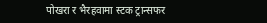पोखरा र भैरहवामा स्टक ट्रान्सफर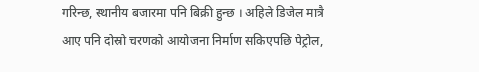गरिन्छ, स्थानीय बजारमा पनि बिक्री हुन्छ । अहिले डिजेल मात्रै आए पनि दोस्रो चरणको आयोजना निर्माण सकिएपछि पेट्रोल,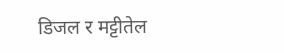डिजल र मट्टीतेल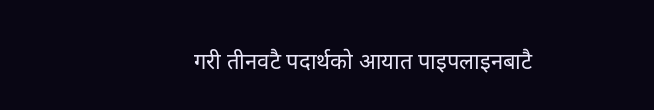गरी तीनवटै पदार्थको आयात पाइपलाइनबाटै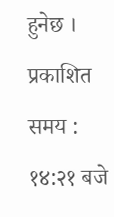हुनेछ ।
प्रकाशित समय : १४:२१ बजे